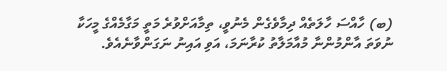(ބ) ހާއްސަ ހާލަތެއް ދިމާވެގެން މެނުވީ، ތިމާއަށްވުރެ މަތީ މަގާމެއްގެ މީހަކާ ނުވަތަ އާންމުންނާ މުއާމަލާތު ކުރާނަމަ، އަވި އައިނު ނަގަންވާނެއެވެ.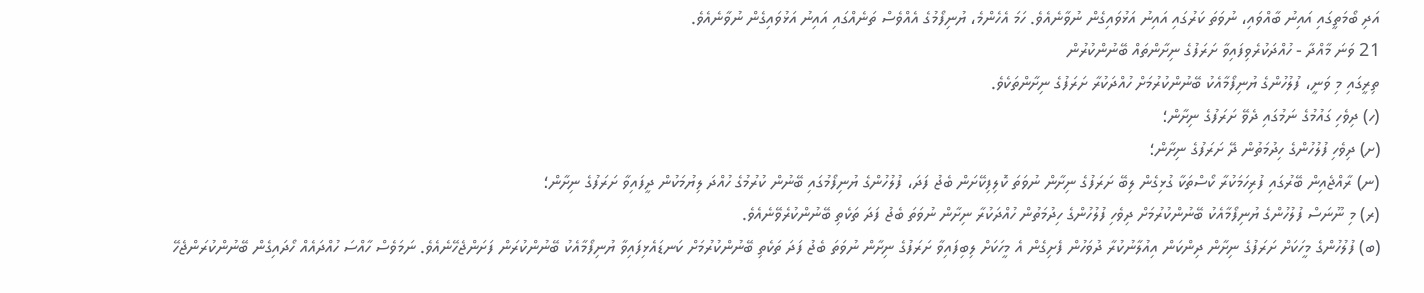އަދި ބޯމަތީގައި އައިނު ބާއްވައި، ނުވަތަ ކަރުގައި އައިނު އަޅުވައިގެން ނުވާނެއެވެ. ހަމަ އެހެންމެ، ޔުނިފޯމުގެ އެއްވެސް ތަނެއްގައި އައިނު އަޅުވައިގެން ނުވާނެއެވެ.
21 ވަނަ މާއްދާ - ހުއްދަކުރެވިފައިވާ ށަރަފުގެ ނިށާންތައް ބޭނުންކުރުން
ތިރީގައި މި ވަނީ، ފުލުހުންގެ ޔުނިފޯމާއެކު ބޭނުންކުރުމަށް ހުއްދަކުރާ ށަރަފުގެ ނިށާންތަކެވެ.
(ހ) ދިވެހި ގައުމުގެ ނަމުގައި ދެވޭ ށަރަފުގެ ނިށާން؛
(ށ) ދިވެހި ފުލުހުންގެ ހިދުމަތުން ދޭ ށަރަފުގެ ނިށާން؛
(ނ) ރާއްޖެއިން ބޭރުގައި ފުރިހަމަކުރާ ކޯސްތަކާ ގުޅިގެން ލިބޭ ށަރަފުގެ ނިށާން ނުވަތަ ކޮލިފިކޭށަން ބެޖު ފަދަ، ފުލުހުންގެ ޔުނިފޯމުގައި ބޭނުން ކުރުމުގެ ހުއްދަ ލިޔުމަކުން ދީފައިވާ ށަރަފުގެ ނިށާން؛
(ރ) މި ނޫނަސް ފުލުހުންގެ ޔުނިފޯމާއެކު ބޭނުންކުރުމަށް ދިވެހި ފުލުހުންގެ ހިދުމަތުން ހުއްދަކުރާ ނިށާން ނުވަތަ ބެޖު ފަދަ ތަކެތި ބޭނުންކުރެވޭނެއެވެ.
(ބ) ފުލުހުންގެ މީހަކަށް ށަރަފުގެ ނިށާން ދިންކަން އިއުލާނުކުރާ ދުވަހުން ފެށިގެން އެ މީހަކަށް ލިބިފައިވާ ށަރަފުގެ ނިށާން ނުވަތަ ބެޖު ފަދަ ތަކެތި ބޭނުންކުރުމަށް ކަނޑައެޅިފައިވާ ޔުނިފޯމާއެކު ބޭނުންކުރަން ފަށަންޖެހޭނެއެވެ. ނަމަވެސް ހާއްސަ ހުއްދައެއް ހޯދައިގެން ބޭނުންކުރަންޖެހޭ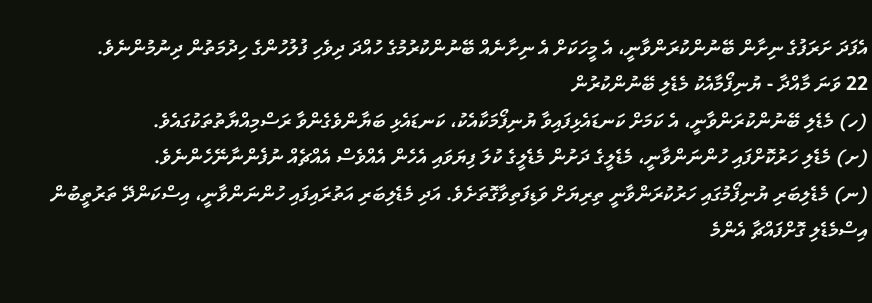އެފަދަ ށަރަފުގެ ނިށާން ބޭނުންކުރަންވާނީ، އެ މީހަކަށް އެ ނިށާނެއް ބޭނުންކުރުމުގެ ހުއްދަ ދިވެހި ފުލުހުންގެ ހިދުމަތުން ދިނުމުންނެވެ.
22 ވަނަ މާއްދާ - ޔުނިފޯމާއެކު މެޑެލި ބޭނުންކުރުން
(ހ) މެޑެލި ބޭނުންކުރަންވާނީ، އެ ކަމަށް ކަނޑައެޅިފައިވާ ޔުނިފޯމަކާއެކު، ކަނޑައެޅި ބަޔާންވެގެންވާ ރަސްމިއްޔާތުތަކުގައެވެ.
(ށ) މެޑެލި ހަރުކޮށްފައި ހުންނަންވާނީ، މެޑެލީގެ ދަށުން މެޑެލީގެ ކުލަ ފިޔަވައި އެހެން އެއްވެސް އެއްޗެއް ނުފެންނާނޭހެންނެވެ.
(ނ) މެޑެލިބަރި ޔުނިފޯމުގައި ހަރުކުރަންވާނީ ތިރިޔަށް ވަޑިފަތިވާގޮތަށެވެ. އަދި މެޑެލިބަރި އަތުރައިފައި ހުންނަންވާނީ، އިސްކަންދޭ ތަރުތީބުން އިސްމެޑެލި ގޮށްފައްޗާ އެންމެ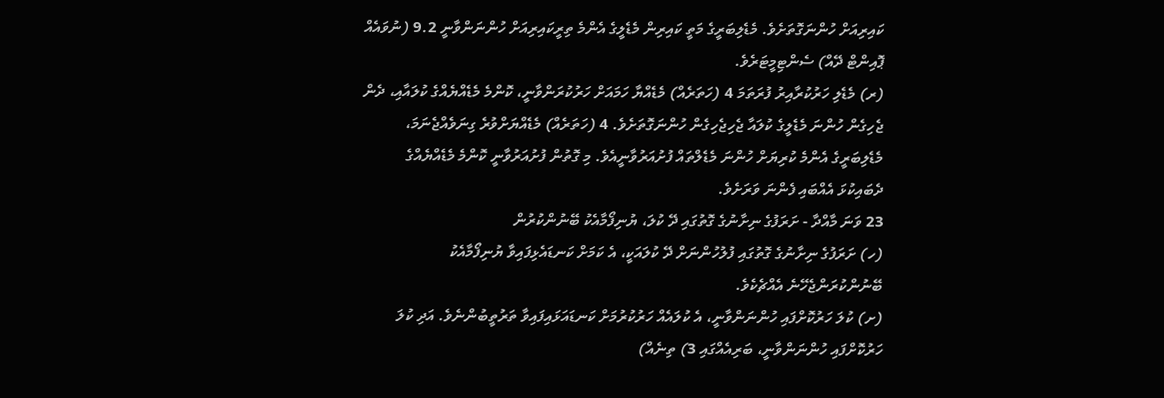ކައިރިއަށް ހުންނަގޮތަށެވެ. މެޑެލިބަރީގެ މަތީ ކައިރިން މެޑެލީގެ އެންމެ ތިރީކައިރިއަށް ހުންނަންވާނީ 9.2 (ނުވައެއް ޕޮއިންޓް ދޭއް) ސެންޓިމީޓަރެވެ.
(ރ) މެޑެލި ހަރުކުރާއިރު ފުރަތަމަ 4 (ހަތަރެއް) މެޑެއްޔާ ހަމައަށް ހަރުކުރަންވާނީ، ކޮންމެ މެޑެއްޔެއްގެ ކުލައާއި، ދެން ޖެހިގެން ހުންނަ މެޑެލީގެ ކުލައާ ޖެހިޖެހިގެން ހުންނަގޮތަށެވެ. 4 (ހަތަރެއް) މެޑެއްޔަށްވުރެ ގިނަވެއްޖެނަމަ، މެޑެލިބަރީގެ އެންމެ ކުރިޔަށް ހުންނަ މެޑެލްތައް ފުށުއަރުވާނީއެވެ. މި ގޮތުން ފުށުއަރުވާނީ ކޮންމެ މެޑެއްޔެއްގެ ދެބައިކުޅަ އެއްބައި ފެންނަ ވަރަށެވެ.
23 ވަނަ މާއްދާ - ށަރަފުގެ ނިށާނުގެ ގޮތުގައި ދޭ ކުލަ، ޔުނިފޯމާއެކު ބޭނުންކުރުން
(ހ) ށަރަފުގެ ނިށާނުގެ ގޮތުގައި ފުލުހުންނަށް ދޭ ކުލައަކީ، އެ ކަމަށް ކަނޑައެޅިފައިވާ ޔުނިފޯމާއެކު ބޭނުންކުރަންޖެހޭނެ އެއްޗެކެވެ.
(ށ) ކުލަ ހަރުކޮށްފައި ހުންނަންވާނީ، އެ ކުލައެއް ހަރުކުރުމަށް ކަނޑައަޅައިފައިވާ ތަރުތީބުންނެވެ. އަދި ކުލަ ހަރުކޮށްފައި ހުންނަންވާނީ، ބަރިއެއްގައި 3) ތިނެއް)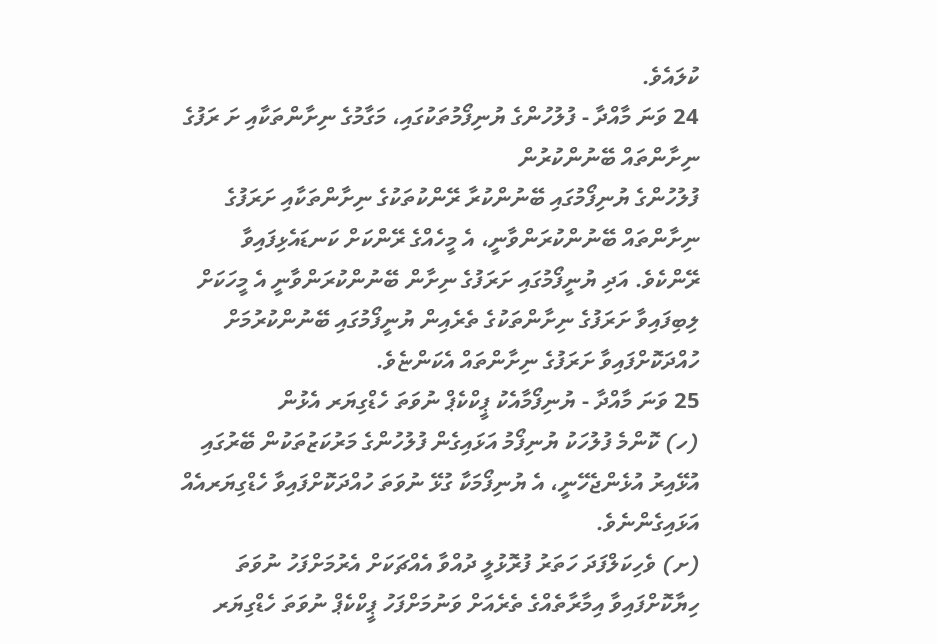ކުލައެވެ.
24 ވަނަ މާއްދާ - ފުލުހުންގެ ޔުނިފޯމުތަކުގައި، މަގާމުގެ ނިށާންތަކާއި ށަ ރަފުގެ ނިށާންތައް ބޭނުންކުރުން
ފުލުހުންގެ ޔުނިފޯމުގައި ބޭނުންކުރާ ރޭންކުތަކުގެ ނިށާންތަކާއި ށަރަފުގެ ނިށާންތައް ބޭނުންކުރަންވާނީ، އެ މީހެއްގެ ރޭންކަށް ކަނޑައެޅިފައިވާ ރޭންކެވެ. އަދި ޔުނީފޯމުގައި ށަރަފުގެ ނިށާން ބޭނުންކުރަންވާނީ އެ މީހަކަށް ލިބިފައިވާ ށަރަފުގެ ނިށާންތަކުގެ ތެރެއިން ޔުނީފޯމުގައި ބޭނުންކުރުމަށް ހުއްދަކޮށްފައިވާ ށަރަފުގެ ނިށާންތައް އެކަންޏެވެ.
25 ވަނަ މާއްދާ - ޔުނިފޯމާއެކު ޕީކްކެޕް ނުވަތަ ހެޑްގިޔަރ އެޅުން
(ހ) ކޮންމެ ފުލުހަކު ޔުނިފޯމު އަޅައިގެން ފުލުހުންގެ މަރުކަޒުތަކުން ބޭރުގައި އުޅޭއިރު އުޅެންޖެހޭނީ، އެ ޔުނިފޯމަކާ ގުޅޭ ނުވަތަ ހުއްދަކޮށްފައިވާ ހެޑްގިޔަރއެއް އަޅައިގެންނެވެ.
(ށ) ވެހިކަލްފަދަ ހަތަރު ފުރޮޅުލީ ދުއްވާ އެއްޗަކަށް އެރުމަށްފަހު ނުވަތަ ހިޔާކޮށްފައިވާ އިމާރާތެއްގެ ތެރެއަށް ވަނުމަށްފަހު ޕީކްކެޕް ނުވަތަ ހެޑްގިޔަރ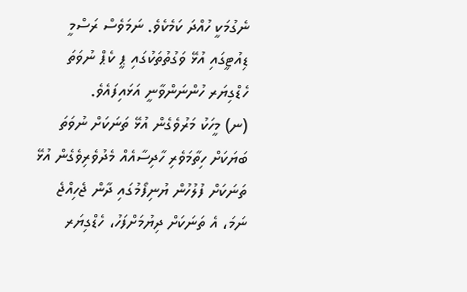ނެގުމަކީ ހުއްދަ ކަމެކެވެ. ނަމަވެސް ރަސްމީ ޑިއުޓީގައި އުޅޭ ވަގުތުތަކުގައި ޕީ ކެޕް ނުވަތަ ހެޑްގިޔަރ ހުންނަންވާނީ އަޅައިފައެވެ.
(ނ) މީހަކު މަރުވެގެން އުޅޭ ތަނަކަށް ނުވަތަ ބަޔަކަށް ހިތާމަވެރި ހާދިސާއެއް މެދުވެރިވެގެން އުޅޭ ތަނަކަށް ފުލުހުން ޔުނިފޯމުގައި ދާން ޖެހިއްޖެ ނަމަ، އެ ތަނަކަށް ދިޔުމަށްފަހު، ހެޑްގިޔަރ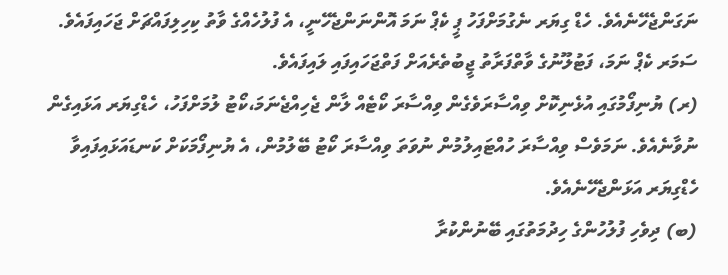ނަގަންޖެހޭނެއެވެ. ހެޑް ގިޔަރ ނެގުމަށްފަހު ޕީ ކެޕް ނަމަ އޮންނަންޖެހޭނީ، އެ ފުލުހެއްގެ ވާތު ކިހިލިފައްޗަށް ޖަހައިފައެވެ. ސަމަރ ކެޕް ނަމަ، ފަޓުލޫނުގެ ވާތްފަރާތު ޖީބުތެރެއަށް ފަތްޖަހައިފައި ލައިފައެވެ.
(ރ) ޔުނިފޯމުގައި އުޅެނިކޮށް ވިއްސާރަވެގެން ވިއްސާރަ ކޯޓެއް ލާން ޖެހިއްޖެނަމަ،ކޯޓު ލުމަށްފަހު، ހެޑްގިޔަރ އަޅައިގެން ނުވާނެއެވެ. ނަމަވެސް ވިއްސާރަ ހުއްޓައިލުމުން ނުވަތަ ވިއްސާރަ ކޯޓު ބޭލުމުން، އެ ޔުނިފޯމަކަށް ކަނޑައަޅައިފައިވާ ހެޑްގިޔަރ އަޅަންޖެހޭނެއެވެ.
(ބ) ދިވެހި ފުލުހުންގެ ހިދުމަތުގައި ބޭނުންކުރާ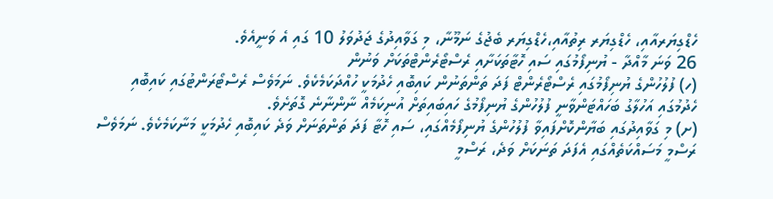ހެޑްގިޔަރއާއި، ހެޑްގިޔަރ ރިތުއާއި،ހެޑްގިޔަރ ބެޖުގެ ނަމޫނާ، މި ގަވާއިދުގެ ޖަދުވަލު 10 ގައި އެ ވަނީއެވެ.
26 ވަނަ މާއްދާ - ޔުނިފޯމުގައި ސައި ހޮޓާތަކަށާއި ރެސްޓޯރެންޓްތަކަށް ވަނުން
(ހ) ފުލުހުންގެ ޔުނިފޯމުގައި ރެސްޓޯރެންޓް ފަދަ ތަންތަނުން ކައިބޮއި ހެދުމަކީ ހުއްދަކަމެކެވެ. ނަމަވެސް ރެސްޓޯރަންޓުގައި ކައިބޮއި ހެދުމުގައި އަހުލާގު ބަހައްޓަންވާނީ ފުލުހުންގެ ޔުނިފޯމުގެ ހައިބައިތަށް އުނިކަމެއް ނާންނާނެ ގޮތަށެވެ.
(ށ) މި ގަވާއިދުގައި ބަޔާންކޮށްފައިވާ ފުލުހުންގެ ޔުނިފޯމެއްގައި، ސައި ހޮޓާ ފަދަ ތަންތަނަށް ވަދެ ކައިބޮއި ހެދުމަކީ މަނާކަމެކެވެ. ނަމަވެސް ރަސްމީ މަސައްކަތެއްގައި އެފަދަ ތަނަކަށް ވަދެ، ރަސްމީ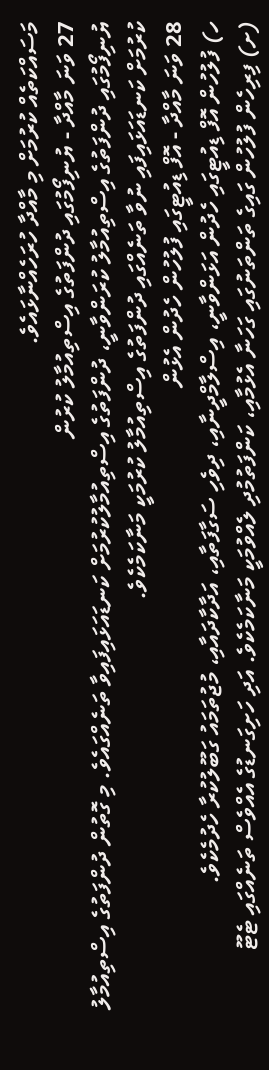މަސައްކަތެއް ކުރުމަށް މި މާއްދާ ހުރަހެއްނާޅައެވެ.
27 ވަނަ މާއްދާ - ޔުނިފޯމުގައި ދުންފަތުގެ އިސްތިއުމާލު ކުރުން
ޔުނިފޯމުގައި ދުންފަތުގެ އިސްތިއުމާލު ކުރަންވާނީ، ދުންފަތުގެ އިސްތިއުމާލުކުރުމަށް ކަނޑައަޅައިފައިވާ ތަނެއްގައެވެ. މި ގޮތުން ދުންފަތުގެ އިސްތިއުމާލު ކުރުމަށް ކަނޑައަޅައިފައި ނުވާ ތަނެއްގައި ދުންފަތުގެ އިސްތިއުމާލު ކުރުމަކީ މަނާކަމެކެވެ.
28 ވަނަ މާއްދާ - އޮފް ޑިއުޓީގައި ފުލުހުން ހެދުން އެޅުން
ހ) ފުލުހުން އޮފް ޑިއުޓީގައި ހެދުން އަޅަންވާނީ، އިސްލާމްދީނާއި، ދިވެހި ސަގާފަތާއި، އަދާކާދައާއި، މުޖުތަމައު ގަބޫލުކުރާ ހެދުމެކެވެ.
(ށ) ފިރިހެން ފުލުހުން ގައިގެ ތަންތަނުގައި ގަހަނާ އެޅުމާއި، ކަންފަތުމުދި ލެއްވުމަކީ މަނާކަމެކެވެ. އަދި ހަށިގަނޑުގެ އެއްވެސް ތަނެއްގައި ޓެޓޫ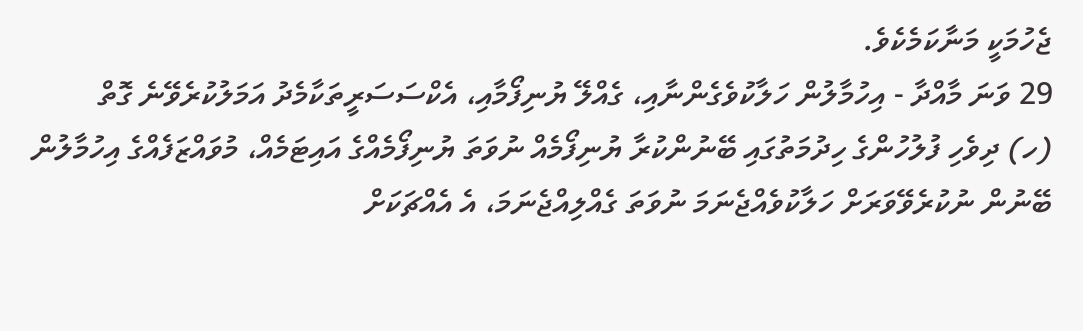ޖެހުމަކީ މަނާކަމެކެވެ.
29 ވަނަ މާއްދާ - އިހުމާލުން ހަލާކުވެގެންނާއި، ގެއްލޭ ޔުނިފޯމާއި، އެކްސަސަރީތަކާމެދު އަމަލުކުރެވޭނެ ގޮތް
(ހ) ދިވެހި ފުލުހުންގެ ހިދުމަތުގައި ބޭނުންކުރާ ޔުނިފޯމެއް ނުވަތަ ޔުނިފޯމެއްގެ އައިޓަމެއް، މުވައްޒަފެއްގެ އިހުމާލުން ބޭނުން ނުކުރެވޭވަރަށް ހަލާކުވެއްޖެނަމަ ނުވަތަ ގެއްލިއްޖެނަމަ، އެ އެއްޗަކަށް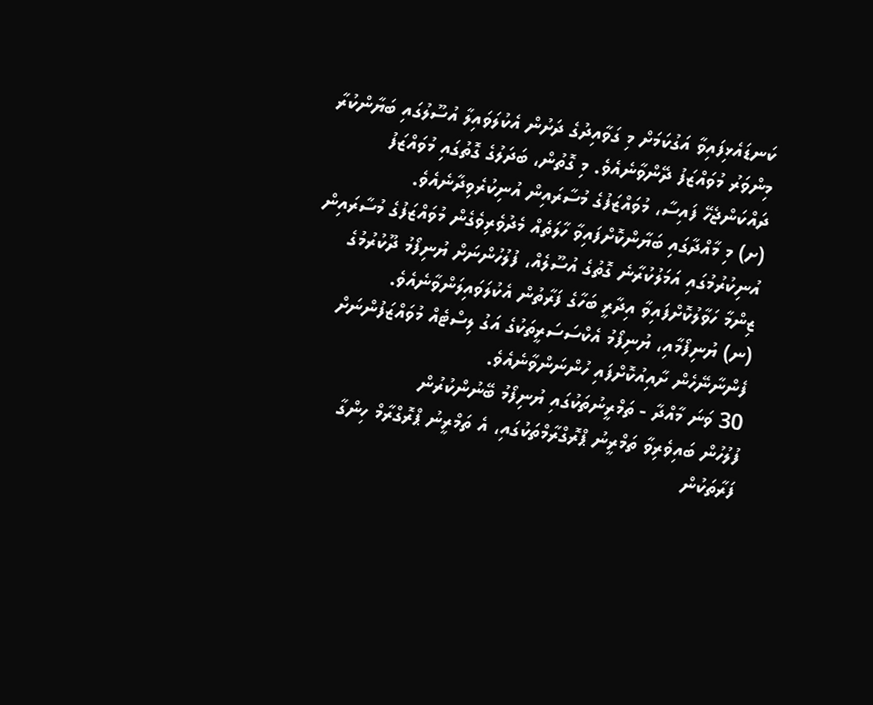ކަނޑައެޅިފައިވާ އަގުކަމަށް މި ގަވާއިދުގެ ދަށުން އެކުލަވައިލާ އުސޫލުގައި ބަޔާންކުރާ މިންވަރު މުވައްޒަފު ދޭންވާނެއެވެ. މި ގޮތުން، ބަދަލުގެ ގޮތުގައި މުވައްޒަފު ދައްކަންޖެހޭ ފައިސާ، މުވައްޒަފުގެ މުސާރައިން އުނިކުރެވިދާނެއެވެ.
(ށ) މި މާއްދާގައި ބަޔާންކޮށްފައިވާ ހާލަތެއް މެދުވެރިވެގެން މުވައްޒަފުގެ މުސާރައިން އުނިކުރުމުގައި އަމަލުކުރާނެ ގޮތުގެ އުސޫލެއް، ފުލުހުންނަށް ޔުނިފޯމު ދޫކުރުމުގެ ޒިންމާ ހަވާލުކޮށްފައިވާ އިދާރީ ބަހާގެ ފަރާތުން އެކުލަވައިލަންވާނެއެވެ.
(ނ) ޔުނިފޯމާއި، ޔުނިފޯމު އެކްސަސަރީތަކުގެ އަގު ލިސްޓެއް މުވައްޒަފުންނަށް ފެންނާނޭހެން ށާއިއުކޮށްފައި ހުންނަންވާނެއެވެ.
30 ވަނަ މާއްދާ - ތަމްރީނުތަކުގައި ޔުނިފޯމު ބޭނުންކުރުން
ފުލުހުން ބައިވެރިވާ ތަމްރީނު ޕްރޮގްރާމްތަކުގައި، އެ ތަމްރީނު ޕްރޮގްރާމް ހިންގާ ފަރާތަކުން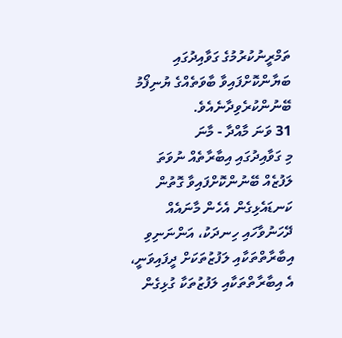ތަމްރީނުކުރުމުގެ ގަވާއިދުގައި ބަޔާންކޮށްފައިވާ ބާވަތެއްގެ ޔުނިފޯމު ބޭނުންކުރެވިދާނެއެވެ.
31 ވަނަ މާއްދާ - މާނަ
މި ގަވާއިދުގައި އިބާރާތެއް ނުވަތަ ލަފުޒެއް ބޭނުންކޮށްފައިވާ ގޮތުން ކަނޑައެޅިގެން އެހެން މާނައެއް ދޭހަނުވާހައި ހިނދަކު، އަންނަނިވި އިބާރާތްތަކާއި ލަފުޒުތަކަށް ދީފައިވަނީ، އެ އިބާރާތްތަކާއި ލަފުޒުތަކާ ގުޅިގެން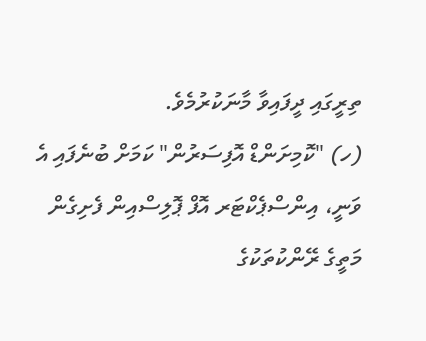ތިރީގައި ދީފައިވާ މާނަކުރުމެވެ.
(ހ) "ކޮމިށަންޑް އޮފިސަރުން" ކަމަށް ބުނެފައި އެ ވަނީ، އިންސްޕެކްޓަރ އޮފް ޕޮލިސްއިން ފެށިގެން މަތީގެ ރޭންކުތަކުގެ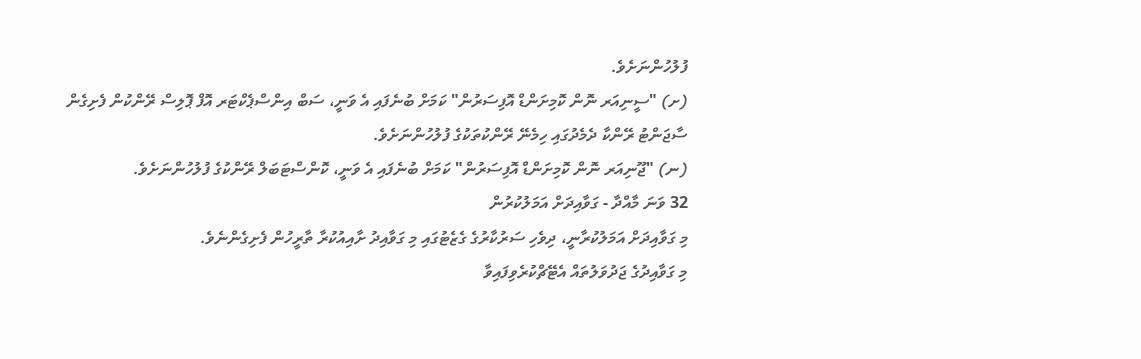ފުލުހުންނަށެވެ.
(ށ) "ސީނިއަރ ނޮން ކޮމިށަންޑް އޮފިސަރުން" ކަމަށް ބުނެފައި އެ ވަނީ، ސަބް އިންސްޕެކްޓަރ އޮފް ޕޮލިސް ރޭންކުން ފެށިގެން ސާޖަންޓު ރޭންކާ ދެމެދުގައި ހިމެނޭ ރޭންކުތަކުގެ ފުލުހުންނަށެވެ.
(ނ) "ޖޫނިއަރ ނޮން ކޮމިށަންޑް އޮފިސަރުން" ކަމަށް ބުނެފައި އެ ވަނީ، ކޮންސްޓަބަލް ރޭންކުގެ ފުލުހުންނަށެވެ.
32 ވަނަ މާއްދާ - ގަވާއިދަށް އަމަލުކުރުން
މި ގަވާއިދަށް އަމަލުކުރާނީ، ދިވެހި ސަރުކާރުގެ ގެޒެޓުގައި މި ގަވާއިދު ށާއިއުކުރާ ތާރީހުން ފެށިގެންނެވެ.
މި ގަވާއިދުގެ ޖަދުވަލުތައް އެޓޭޗްކުރެވިފައިވާ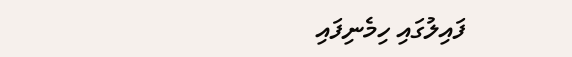ފައިލުގައި ހިމެނިފައި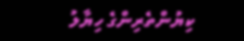ކިޔުންތެރިންގެ ހިޔާލު